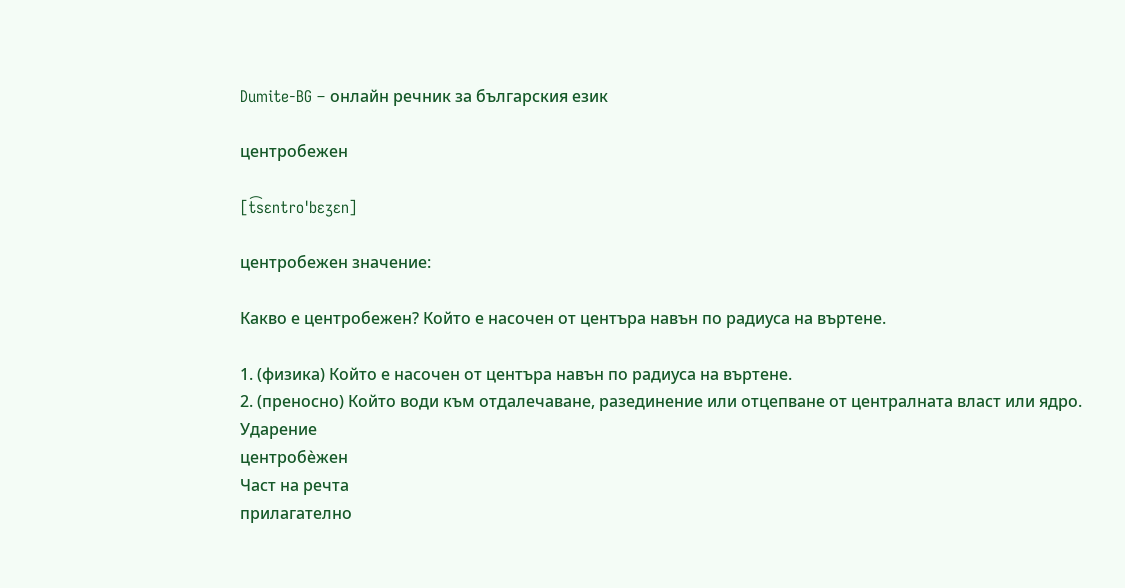Dumite-BG – онлайн речник за българския език

центробежен

[t͡sɛntroˈbɛʒɛn]

центробежен значение:

Какво е центробежен? Който е насочен от центъра навън по радиуса на въртене.

1. (физика) Който е насочен от центъра навън по радиуса на въртене.
2. (преносно) Който води към отдалечаване, разединение или отцепване от централната власт или ядро.
Ударение
центробѐжен
Част на речта
прилагателно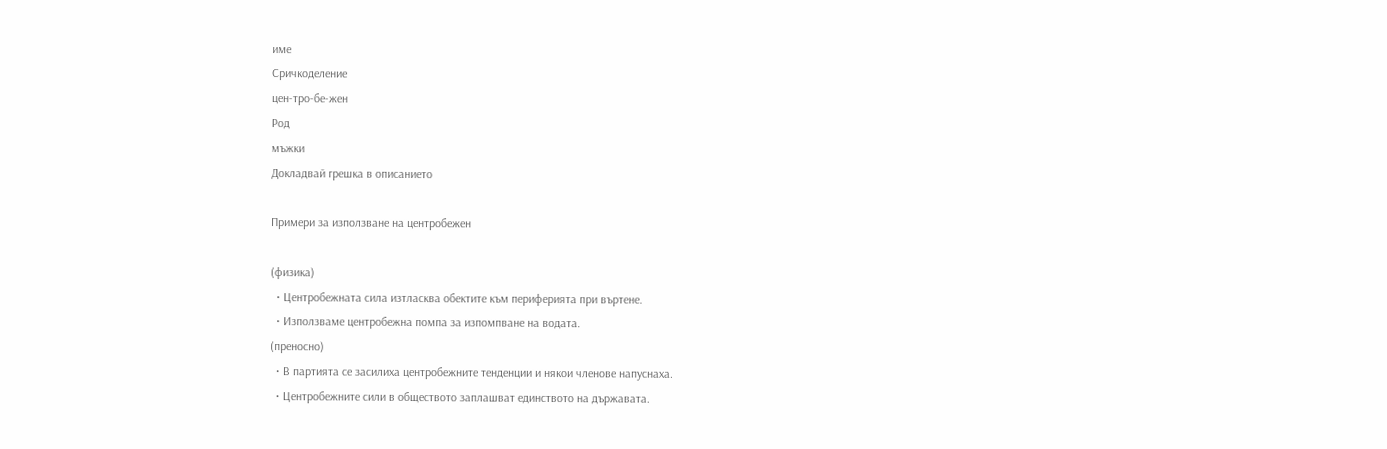име
Сричкоделение
цен-тро-бе-жен
Род
мъжки
Докладвай грешка в описанието

Примери за използване на центробежен

(физика)
  • Центробежната сила изтласква обектите към периферията при въртене.
  • Използваме центробежна помпа за изпомпване на водата.
(преносно)
  • В партията се засилиха центробежните тенденции и някои членове напуснаха.
  • Центробежните сили в обществото заплашват единството на държавата.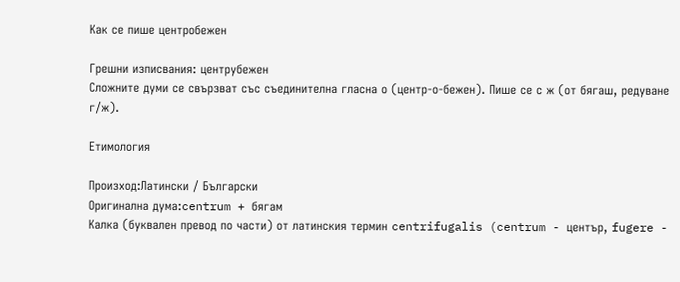Как се пише центробежен

Грешни изписвания: центрубежен
Сложните думи се свързват със съединителна гласна о (центр-о-бежен). Пише се с ж (от бягаш, редуване г/ж).

Етимология

Произход:Латински / Български
Оригинална дума:centrum + бягам
Калка (буквален превод по части) от латинския термин centrifugalis (centrum - център, fugere -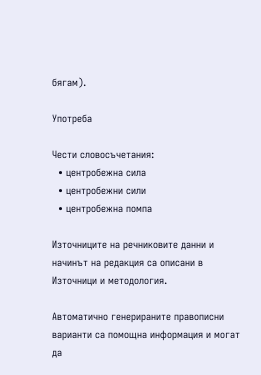бягам).

Употреба

Чести словосъчетания:
  • центробежна сила
  • центробежни сили
  • центробежна помпа

Източниците на речниковите данни и начинът на редакция са описани в Източници и методология.

Автоматично генерираните правописни варианти са помощна информация и могат да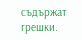съдържат грешки.